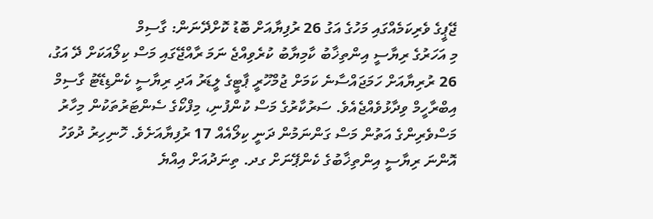ޖޭޕީގެ ވެރިކަމެއްގައި މަހުގެ އަގު 26 ރުފިޔާއަށް ބޮޑު ކޮށްދޭނަން: ގާސިމް
މި އަހަރުގެ ރިޔާސީ އިންތިޚާބު ކާމިޔާބު ކުރެވިއްޖެ ނަމަ ރާއްޖޭގައި މަސް ކިލޯއަކަށް ދޭ އަގު، 26 ރުރިޔާއަށް ހަމަޖައްސާނެ ކަމަށް ޖުމްހޫރީ ޕާޓީގެ ލީޑަރު އަދި ރިޔާސީ ކެންޑިޑޭޓު ގާސިމް އިބްރާހީމް ވިދާޅުވެއްޖެއެވެ. ސަރުކާރުގެ މަސް ކުންފުނި، މިފްކޯގެ ސެންޓަރުތަކުން މިހާރު މަސްވެރިންގެ އަތުން މަސް ގަންނަމުން ދަނީ ކިލޯއެއް 17 ރުފިޔާއަށެވެ. ހޮނިހިރު ދުވަހު އޮންނަ ރިޔާސީ އިންތިޚާބުގެ ކެންޕޭނަށް ގދ. ތިނަދުއަށް އިއްޔެ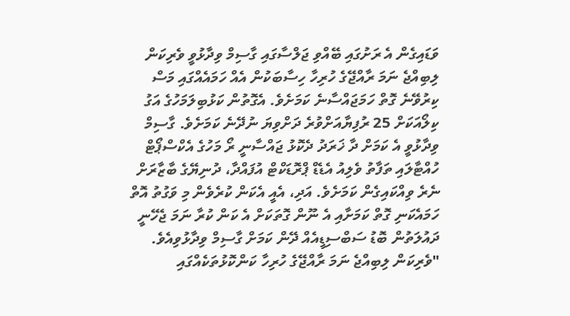ވަޑައިގެން އެ ރަށުގައި ބޭއްވި ޖަލްސާގައި ގާސިމް ވިދާޅުވީ ވެރިކަން ލިބިއްޖެ ނަމަ ރާއްޖޭގެ ހުރިހާ ހިސާބަކުން އެއް ހަމައެއްގައި މަސް ކިރުވޭނެ ގޮތް ހަމަޖައްސާނެ ކަމަށެވެ. އެގޮތުން ކަޅުބިލަމަހުގެ އަގު ކިލޯއަކަށް 25 ރުފިޔާއަށްވުރެ ދަށްވިޔަ ނުދޭނެ ކަމަށެވެ. ގާސިމް ވިދާޅުވީ އެ ކަމަށް ދާ ޚަރަދު ދެކޮޅު ޖައްސާނީ ރޯ މަހުގެ އެކްސްޕޯޓް ހުއްޓާލައި ތަފާތު ވެލިއު އެޑެޑް ޕްރޮޑަކްޓް އުފައްދާ، ދުނިޔޭގެ ބާޒާރަށް ނެރެ ވިއްކައިގެން ކަމަށެވެ. އަދި، އެއީ އެކަން ކުރެވެން މި ވަގުތު އޮތް ހަމައެކަނި ގޮތް ކަމަށާއި އެ ނޫން ގޮތަކަށް އެ ކަން ކުރާ ނަމަ ޖެހޭނީ ދައުލަތުން ބޮޑު ސަބްސިޑީއެއް ދޭން ކަމަށް ގާސިމް ވިދާޅުވިއެވެ. "ވެރިކަން ލިބިއްޖެ ނަމަ ރާއްޖޭގެ ހުރިހާ ކަންކޮޅުތަކެއްގައި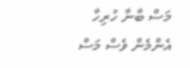މަސް ބާނާ ހުރިހާ އެންމެން ވެސް މަސް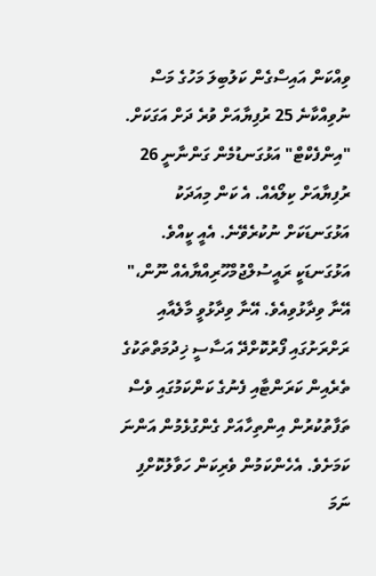ވިއްކަން އައިސްގެން ކަލުބިލަ މަހުގެ މަސް ނުވިއްކާނެ 25 ރުފިޔާއަށް ވުރެ ދަށް އަގަކަށް. "އިންފެކްޓް" އަޅުގަނޑުމެން ގަންނާނީ 26 ރުފިޔާއަށް ކިލޯއެއް. އެ ކަން މިއަދަކު އަޅުގަނޑަކަށް ނުކުރެވޭނެ. އެއީ ކީއްވެ. އަޅުގަނޑަކީ ރައީސުލްޖުމްހޫރިއްޔާއެއް ނޫން،" އޭނާ ވިދާޅުވިއެވެ. އޭނާ ވިދާޅުވީ މާލެއާއި ރަށްރަށުގައި ފޯރުކޮށްދޭ އަސާސީ ޚިދުމަތްތަކުގެ ތެރެއިން ކަރަންޓާއި ފެނުގެ ކަންކަމުގައި ވެސް ތަފާތުކުރުން އިންތިހާއަށް ގެންގުޅެމުން އަންނަ ކަމަށެވެ. އެހެންކަމުން ވެރިކަން ހަވާލުކޮށްފި ނަމަ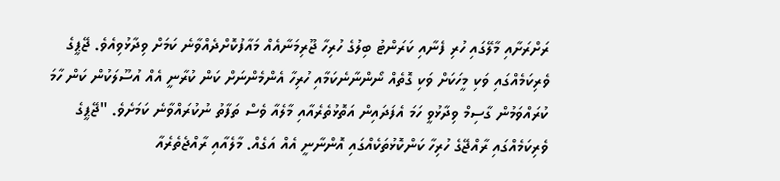ރަށްރަށާއި މާލޭގައި ހުރި ފެނާއި ކަރަންޓު ބިލުގެ ހުރިހާ ޖޫރިމަނާއެއް މައާފުކޮށްދެއްވާނެ ކަމަށް ވިދާޅުވިއެވެ. ޖޭޕީގެ ވެރިކަމެއްގައި ވަކި މީހަކަށް ވަކި ގޮތެއް ނޯންނާނެކަމާއި ހުރިހާ އެންމެންނަށް ކަން ކުރާނީ އެއް އުސޫލަކުން ކަން ހާމަ ކުރައްވަމުން ގާސިމް ވިދާޅުވީ ހަމަ އެފަދައިން އަތޮޅުތެރެއާއި މާލެއާ ވެސް ތަފާތު ނުކުރައްވާނެ ކަމަށެވެ. "ޖޭޕީގެ ވެރިކަމެއްގައި ރާއްޖޭގެ ހުރިހާ ކަންކޮޅުތަކެއްގައި އޮންނާނީ އެއް އަގެއް. މާލެއާއި ރާއްޖެތެރެއާ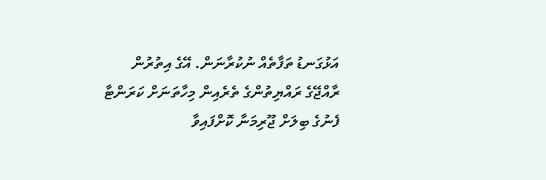އަޅުގަނޑު ތަފާތެއް ނުކުރާނަން. އޭގެ އިތުރުން ރާއްޖޭގެ ރައްޔިތުންގެ ތެރެއިން މިހާތަނަށް ކަރަންޓާ ފެނުގެ ބިލަށް ޖޫރިމަނާ ކޮށްފައިވާ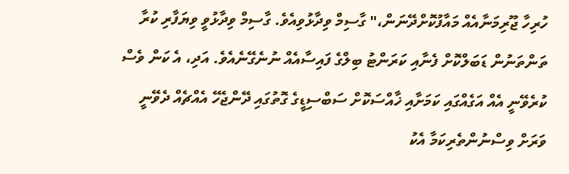ހުރިހާ ޖޫރިމަނާއެއް މައާފުކޮށްދޭނަން،" ގާސިމް ވިދާޅުވިއެވެ. ގާސިމް ވިދާޅުވީ ވިޔަފާރި ކުރާ ތަންތަނުން ޑަބަލްކޮށް ފެނާއި ކަރަންޓު ބިލްގެ ފައިސާއެއް ނުނެގޭނެއެވެ. އަދި، އެ ކަން ވެސް ކުރެވޭނީ އެއް އަގެއްގައި ކަމަށާއި ޚާއްސަކޮށް ސަބްސިޑީގެ ގޮތުގައި ދޭންޖެހޭ އެއްޗެއް ދެވޭނީ ވަރަށް ވިސްނުންތެރިކަމާ އެކު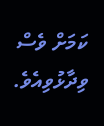ކަމަށް ވެސް ވިދާޅުވިއެވެ.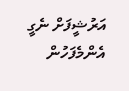އަރުޝީފަށް ނެގީ
އެންމެފަހުން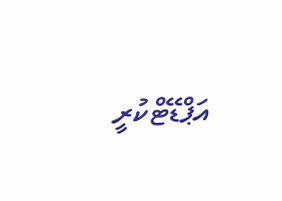އަޕްޑޭޓްކުރީ